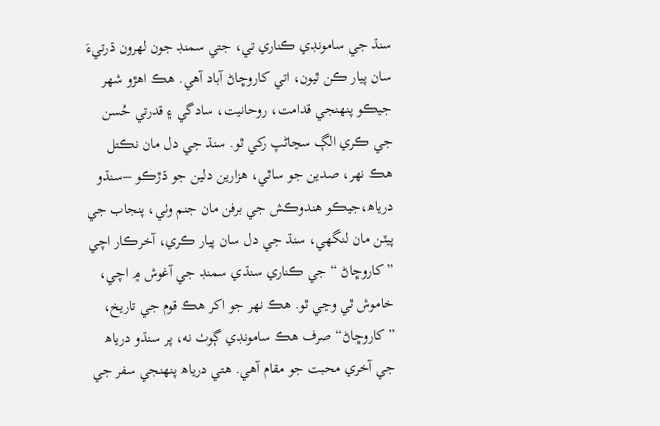سنڌ جي سامونڊي ڪناري تي، جتي سمنڊ جون لهرون ڌرتيءَ سان پيار ڪن ٿيون، اتي کاروڇاڻ آباد آهي. هڪ اهڙو شهر جيڪو پنهنجي قدامت، روحانيت، سادگي ۽ قدرتي حُسن جي ڪري الڳ سڃاڻپ رکي ٿو. سنڌ جي دل مان نڪتل هڪ نهر، صدين جو ساٿي، هزارين دلين جو ڌڙڪو –سنڌو درياھ،جيڪو هندوڪش جي برفن مان جنم وٺي، پنجاب جي پيٽن مان لنگهي، سنڌ جي دل سان پيار ڪري، آخرڪار اچي ”کاروڇاڻ “جي ڪناري سنڌي سمنڊ جي آغوش ۾ اچي، خاموش ٿي وڃي ٿو. هڪ نهر جو اکر هڪ قوم جي تاريخ، ”کاروڇاڻ“ صرف هڪ سامونڊي ڳوٺ نه، پر سنڌو درياھ جي آخري محبت جو مقام آهي. هتي درياھ پنهنجي سفر جي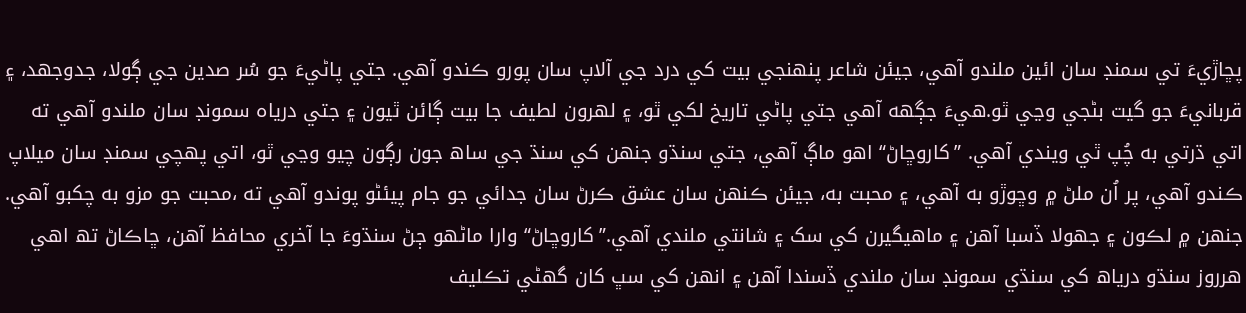پڇاڙيءَ تي سمنڊ سان ائين ملندو آهي، جيئن شاعر پنهنجي بيت کي درد جي آلاپ سان پورو ڪندو آھي. جتي پاڻيءَ جو سُر صدين جي ڳولا، جدوجهد، ۽ قربانيءَ جو گيت بڻجي وڃي ٿو.هيءَ جڳهه آهي جتي پاڻي تاريخ لکي ٿو، ۽ لهرون لطيف جا بيت ڳائن ٿيون ۽ جتي درياه سمونڊ سان ملندو آھي ته اتي ڌرتي به چُپ ٿي ويندي آهي. ”کاروڇاڻ“ اهو ماڳ آهي، جتي سنڌو جنهن کي سنڌ جي ساھ جون رڳون چيو وڃي ٿو، اتي پهچي سمنڊ سان ميلاپ ڪندو آھي، پر اُن ملڻ ۾ وڇوڙو به آهي، ۽ محبت به، جيئن ڪنهن سان عشق ڪرڻ سان جدائي جو جام پيئڻو پوندو آھي ته ،محبت جو مزو به چکبو آھي. جنهن ۾ لڪون ۽ جهولا ڏسبا آهن ۽ ماهيگيرن کي سک ۽ شانتي ملندي آهي.”کاروڇاڻ“ وارا ماڻهو ڄڻ سنڌوءَ جا آخري محافظ آهن، ڇاڪاڻ تھ اهي هرروز سنڌو درياھ کي سنڌي سمونڊ سان ملندي ڏسندا آهن ۽ انهن کي سڀ کان گھڻي تڪليف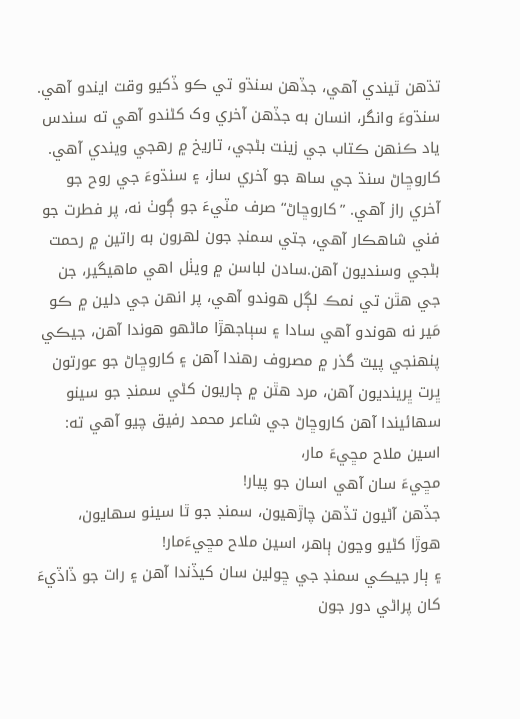تڌھن ٿيندي آھي، جڏھن سنڌو تي ڪو ڏکيو وقت ايندو آھي. سنڌوءَ وانگر، انسان به جڏهن آخري وک کڻندو آھي ته سندس ياد ڪنهن ڪتاب جي زينت بڻجي، تاريخ ۾ رهجي ويندي آهي. کاروڇاڻ سنڌ جي ساھ جو آخري ساز، ۽ سنڌوءَ جي روح جو آخري راز آھي. ”کاروڇاڻ“ صرف مٽيءَ جو ڳوٺ نه، پر فطرت جو فني شاهڪار آهي، جتي سمنڊ جون لهرون به راتين ۾ رحمت بڻجي وسنديون آهن.سادن لباسن ۾ ويٺل اهي ماهيگير، جن جي هٿن تي نمڪ لڳل هوندو آهي، پر انهن جي دلين ۾ ڪو مَير نه هوندو آهي سادا ۽ سٻاجهڙا ماڻهو هوندا آهن، جيڪي پنهنجي پيٽ گذر ۾ مصروف رهندا آهن ۽ کاروڇاڻ جو عورتون ڀرت ڀرينديون آهن، مرد هٿن ۾ ڄاريون کڻي سمنڊ جو سينو سهائيندا آهن کاروڇاڻ جي شاعر محمد رفيق چيو آهي ته:
اسين ملاح مڇيءَ مار،
مڇيءَ سان آهي اسان جو پيار!
جڏهن آڻيون تڏهن چاڙهيون، سمنڊ جو ٿا سينو سهايون،
ھوڙا کڻيو وڃون ٻاهر، اسين ملاح مڇيءَمار!
۽ ٻار جيڪي سمنڊ جي ڇولين سان کيڏندا آهن ۽ رات جو ڏاڏيءَ کان پراڻي دور جون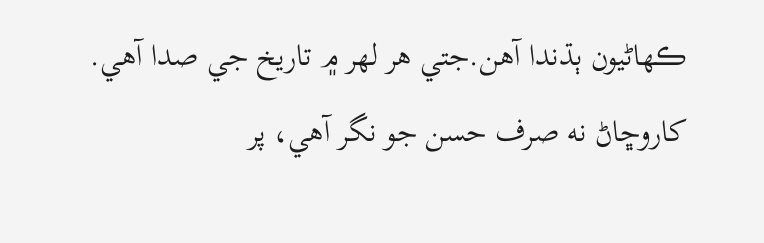ڪهاڻيون ٻڌندا آهن.جتي هر لهر ۾ تاريخ جي صدا آهي. کاروڇاڻ نه صرف حسن جو نگر آهي، پر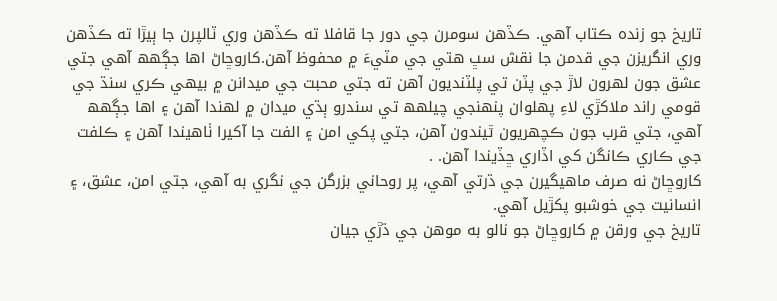تاريخ جو زنده ڪتاب آهي. ڪڏهن سومرن جي دور جا قافلا ته ڪڏهن وري ٽالپرن جا ٻيڙا ته ڪڏهن وري انگريزن جي قدمن جا نقش سڀ هتي جي مٽيءَ ۾ محفوظ آهن.کاروڇاڻ اها جڳھھ آهي جتي عشق جون لهرون لاڙ جي پٽن تي پلٽنديون آهن ته جتي محبت جي ميدانن ۾ بيهي ڪري سنڌ جي قومي راند ملاکڙي لاءِ پهلوان پنهنجي چيلھھ تي سندرو ٻڌي ميدان ۾ لهندا آهن ۽ اها جڳھھ آهي، جتي قرب جون ڪچهريون ٿيندون آهن، جتي پکي امن ۽ الفت جا آکيرا ٺاهيندا آهن ۽ ڪلفت جي ڪاري ڪانگن کي اڏاري ڇڏيندا آهن. .
کاروڇاڻ نه صرف ماهيگيرن جي ڌرتي آهي، پر روحاني بزرگن جي نگري به آهي، جتي امن، عشق، ۽ انسانيت جي خوشبو پکڙيل آهي.
تاريخ جي ورقن ۾ کاروڇاڻ جو نالو به موهن جي ڌڙي جيان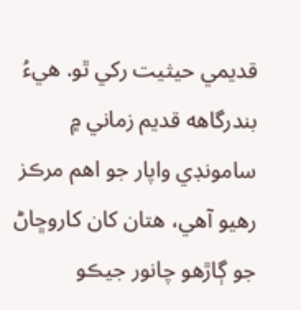قديمي حيثيت رکي ٿو. هيءُ بندرگاهه قديم زماني ۾ سامونڊي واپار جو اهم مرڪز رهيو آھي، هتان کان کاروڇاڻ جو ڳاڙهو چانور جيڪو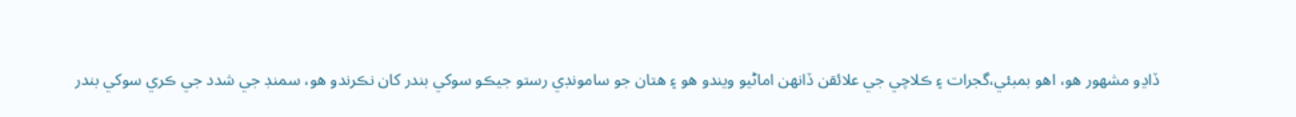ڏاڍو مشهور هو، اهو بمبئي،گجرات ۽ ڪلاچي جي علائقن ڏانهن اماڻيو ويندو هو ۽ هتان جو سامونڊي رستو جيڪو سوکي بندر کان نڪرندو هو، سمنڊ جي شدد جي ڪري سوکي بندر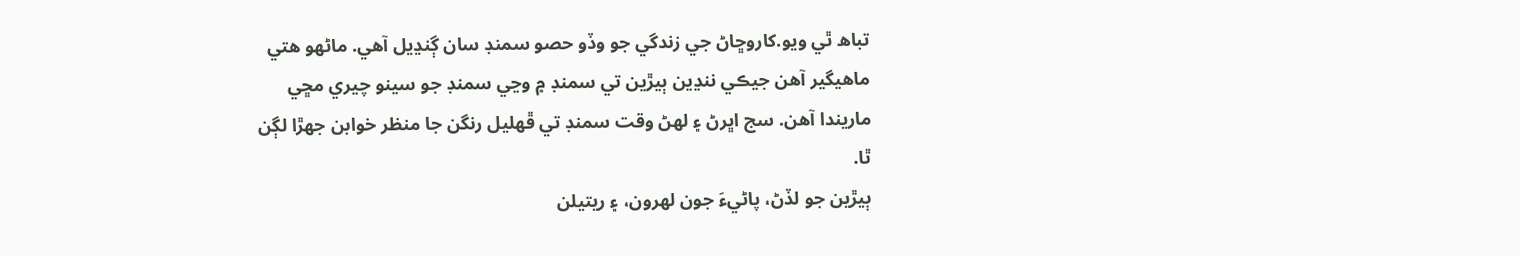تباھ ٿي ويو.کاروڇاڻ جي زندگي جو وڏو حصو سمنڊ سان ڳنڍيل آهي. ماڻهو هتي ماهيگير آهن جيڪي ننڍين ٻيڙين تي سمنڊ ۾ وڃي سمنڊ جو سينو چيري مڇي ماريندا آهن. سج اڀرڻ ۽ لهڻ وقت سمنڊ تي ڦهليل رنگن جا منظر خوابن جهڙا لڳن ٿا.
ٻيڙين جو لڏڻ، پاڻيءَ جون لهرون، ۽ ريتيلن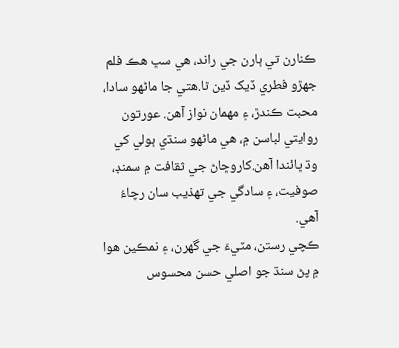ڪنارن تي ٻارن جي راند، هي سڀ هڪ فلم جهڙو فطري ڏيک ڏين ٿا.هتي جا ماڻهو سادا، محبت ڪندڙ، ۽ مهمان نواز آهن. عورتون روايتي لباسن ۾، هي ماڻهو سنڌي ٻولي کي وڌ ڀائندا آهن.کاروڇاڻ جي ثقافت ۾ سمنڊ، صوفيت، ۽ سادگي جي تهذيب سان رچاءُ آهي.
ڪچي رستن، مٽيءَ جي گهرن، ۽ نمڪين هوا ۾ پڻ سنڌ جو اصلي حسن محسوس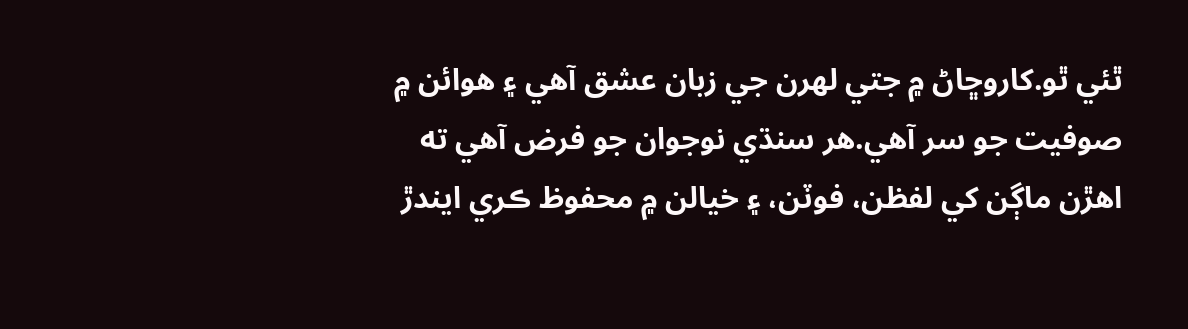ٿئي ٿو.کاروڇاڻ ۾ جتي لهرن جي زبان عشق آهي ۽ هوائن ۾ صوفيت جو سر آهي.هر سنڌي نوجوان جو فرض آهي ته اهڙن ماڳن کي لفظن، فوٽن، ۽ خيالن ۾ محفوظ ڪري ايندڙ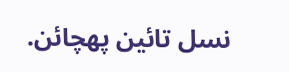نسل تائين پهچائن.